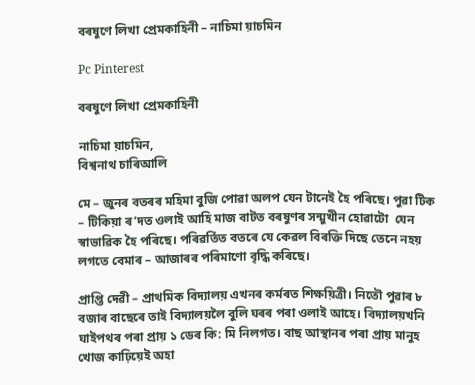বৰষুণে লিখা প্ৰেমকাহিনী – নাচিমা য়াচমিন

Pc Pinterest

বৰষুণে লিখা প্ৰেমকাহিনী

নাচিমা য়াচমিন,
বিশ্বনাথ চাৰিআলি

মে – জুনৰ বতৰৰ মহিমা বুজি পোৱা অলপ যেন টানেই হৈ পৰিছে। পুৱা টিক – টিকিয়া ৰ’দত ওলাই আহি মাজ বাটত বৰষুণৰ সন্মুখীন হোৱাটো  যেন স্বাভাৱিক হৈ পৰিছে। পৰিৱৰ্তিত বতৰে যে কেৱল বিৰক্তি দিছে তেনে নহয় লগতে বেমাৰ – আজাৰৰ পৰিমাণো বৃদ্ধি কৰিছে।

প্ৰাপ্তি দেৱী – প্ৰাথমিক বিদ্যালয় এখনৰ কৰ্মৰত শিক্ষয়িত্ৰী। নিতৌ পুৱাৰ ৮ বজাৰ বাছেৰে তাই বিদ্যালয়লৈ বুলি ঘৰৰ পৰা ওলাই আহে। বিদ্যালয়খনি  ঘাইপথৰ পৰা প্ৰায় ১ ডেৰ কি: মি নিলগত। বাছ আস্থানৰ পৰা প্ৰায় মানুহ খোজ কাঢ়িয়েই অহা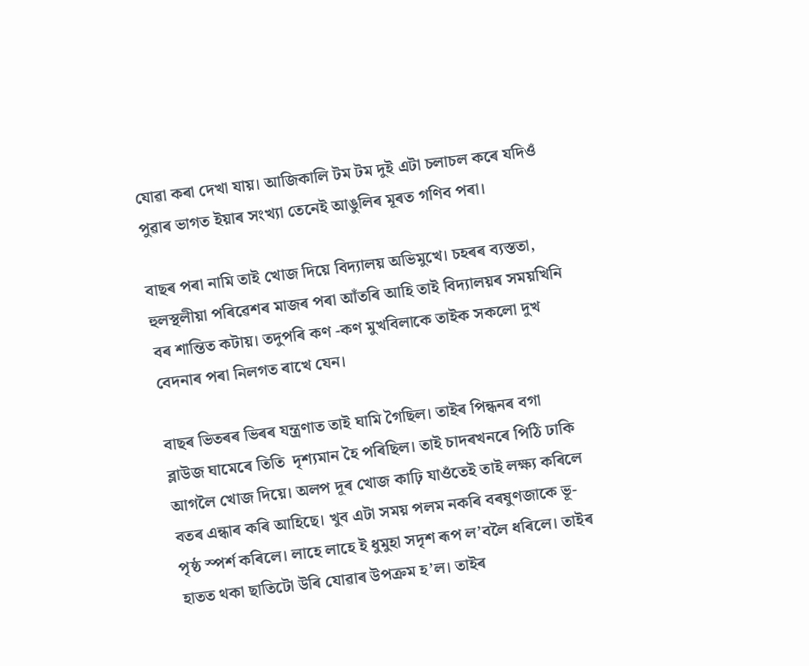যোৱা কৰা দেখা যায়। আজিকালি টম টম দুই এটা চলাচল কৰে যদিওঁ পুৱাৰ ভাগত ইয়াৰ সংখ্যা তেনেই আঙুলিৰ মূৰত গণিব পৰা।

বাছৰ পৰা নামি তাই খোজ দিয়ে বিদ্যালয় অভিমুখে। চহৰৰ ব্যস্ততা, হুলস্থলীয়া পৰিৱেশৰ মাজৰ পৰা আঁতৰি আহি তাই বিদ্যালয়ৰ সময়খিনি বৰ শান্তিত কটায়। তদুপৰি কণ -কণ মুখবিলাকে তাইক সকলো দুখ বেদনাৰ পৰা নিলগত ৰাখে যেন।

বাছৰ ভিতৰৰ ভিৰৰ যন্ত্ৰণাত তাই ঘামি গৈছিল। তাইৰ পিন্ধনৰ বগা ব্লাউজ ঘামেৰে তিতি  দৃশ্যমান হৈ পৰিছিল। তাই চাদৰখনৰে পিঠি ঢাকি আগলৈ খোজ দিয়ে। অলপ দূৰ খোজ কাঢ়ি যাওঁতেই তাই লক্ষ্য কৰিলে বতৰ এন্ধাৰ কৰি আহিছে। খুব এটা সময় পলম নকৰি বৰষুণজাকে ভূ- পৃষ্ঠ স্পৰ্শ কৰিলে। লাহে লাহে ই ধুমুহা সদৃশ ৰূপ ল’বলৈ ধৰিলে। তাইৰ হাতত থকা ছাতিটো উৰি যোৱাৰ উপক্ৰম হ’ল। তাইৰ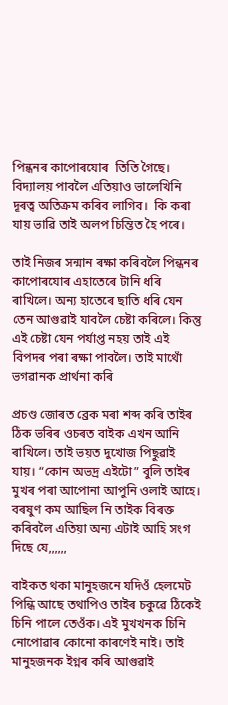পিন্ধনৰ কাপোৰযোৰ  তিতি গৈছে। বিদ্যালয় পাবলৈ এতিয়াও ভালেখিনি দূৰত্ব অতিক্ৰম কৰিব লাগিব।  কি কৰা যায় ভাৱি তাই অলপ চিন্তিত হৈ পৰে।

তাই নিজৰ সন্মান ৰক্ষা কৰিবলৈ পিন্ধনৰ কাপোৰযোৰ এহাতেৰে টানি ধৰি ৰাখিলে। অন্য হাতেৰে ছাতি ধৰি যেন তেন আগুৱাই যাবলৈ চেষ্টা কৰিলে। কিন্তু এই চেষ্টা যেন পৰ্যাপ্ত নহয় তাই এই বিপদৰ পৰা ৰক্ষা পাবলৈ। তাই মাথোঁ ভগৱানক প্ৰাৰ্থনা কৰি

প্ৰচণ্ড জোৰত ব্ৰেক মৰা শব্দ কৰি তাইৰ ঠিক ভৰিৰ ওচৰত বাইক এখন আনি ৰাখিলে। তাই ভয়ত দুখোজ পিছুৱাই যায়। “কোন অভদ্ৰ এইটো” বুলি তাইৰ মুখৰ পৰা আপোনা আপুনি ওলাই আহে। বৰষুণ কম আছিল নি তাইক বিৰক্ত কৰিবলৈ এতিয়া অন্য এটাই আহি সংগ দিছে যে,,,,,,

বাইকত থকা মানুহজনে যদিওঁ হেলমেট পিন্ধি আছে তথাপিও তাইৰ চকুৱে ঠিকেই চিনি পালে তেওঁক। এই মুখখনক চিনি নোপোৱাৰ কোনো কাৰণেই নাই। তাই মানুহজনক ইগ্নৰ কৰি আগুৱাই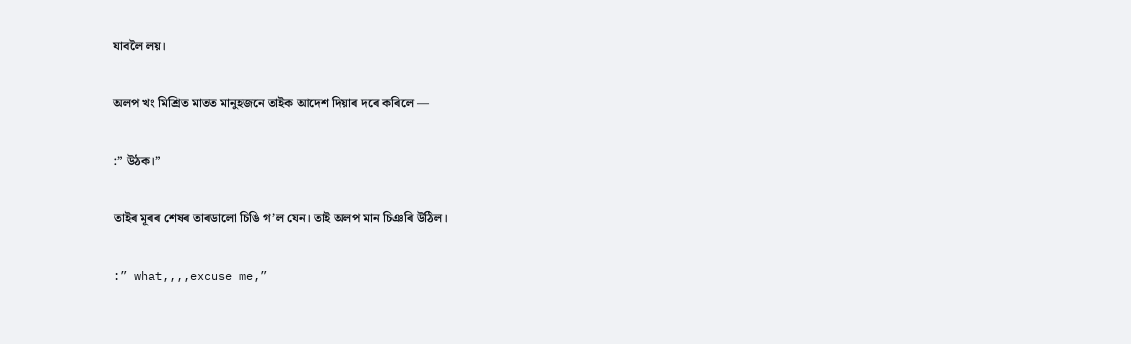যাবলৈ লয়।

অলপ খং মিশ্ৰিত মাতত মানুহজনে তাইক আদেশ দিয়াৰ দৰে কৰিলে —

:” উঠক।”

তাইৰ মূৰৰ শেষৰ তাৰডালো চিঙি গ’ল যেন। তাই অলপ মান চিঞৰি উঠিল।

:” what,,,,excuse me,”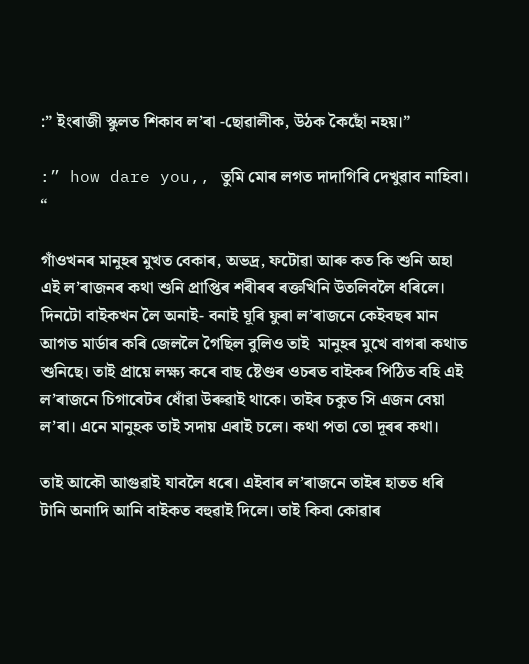:” ইংৰাজী স্কুলত শিকাব ল’ৰা -ছোৱালীক, উঠক কৈছোঁ নহয়।”

:” how dare you,, তুমি মোৰ লগত দাদাগিৰি দেখুৱাব নাহিবা। “

গাঁওখনৰ মানুহৰ মুখত বেকাৰ, অভদ্র, ফটোৱা আৰু কত কি শুনি অহা এই ল’ৰাজনৰ কথা শুনি প্ৰাপ্তিৰ শৰীৰৰ ৰক্তখিনি উতলিবলৈ ধৰিলে। দিনটো বাইকখন লৈ অনাই- বনাই ঘূৰি ফুৰা ল’ৰাজনে কেইবছৰ মান আগত মাৰ্ডাৰ কৰি জেললৈ গৈছিল বুলিও তাই  মানুহৰ মুখে বাগৰা কথাত শুনিছে। তাই প্ৰায়ে লক্ষ্য কৰে বাছ ষ্টেণ্ডৰ ওচৰত বাইকৰ পিঠিত বহি এই ল’ৰাজনে চিগাৰেটৰ ধোঁৱা উৰুৱাই থাকে। তাইৰ চকুত সি এজন বেয়া ল’ৰা। এনে মানুহক তাই সদায় এৰাই চলে। কথা পতা তো দূৰৰ কথা।

তাই আকৌ আগুৱাই যাবলৈ ধৰে। এইবাৰ ল’ৰাজনে তাইৰ হাতত ধৰি টানি অনাদি আনি বাইকত বহুৱাই দিলে। তাই কিবা কোৱাৰ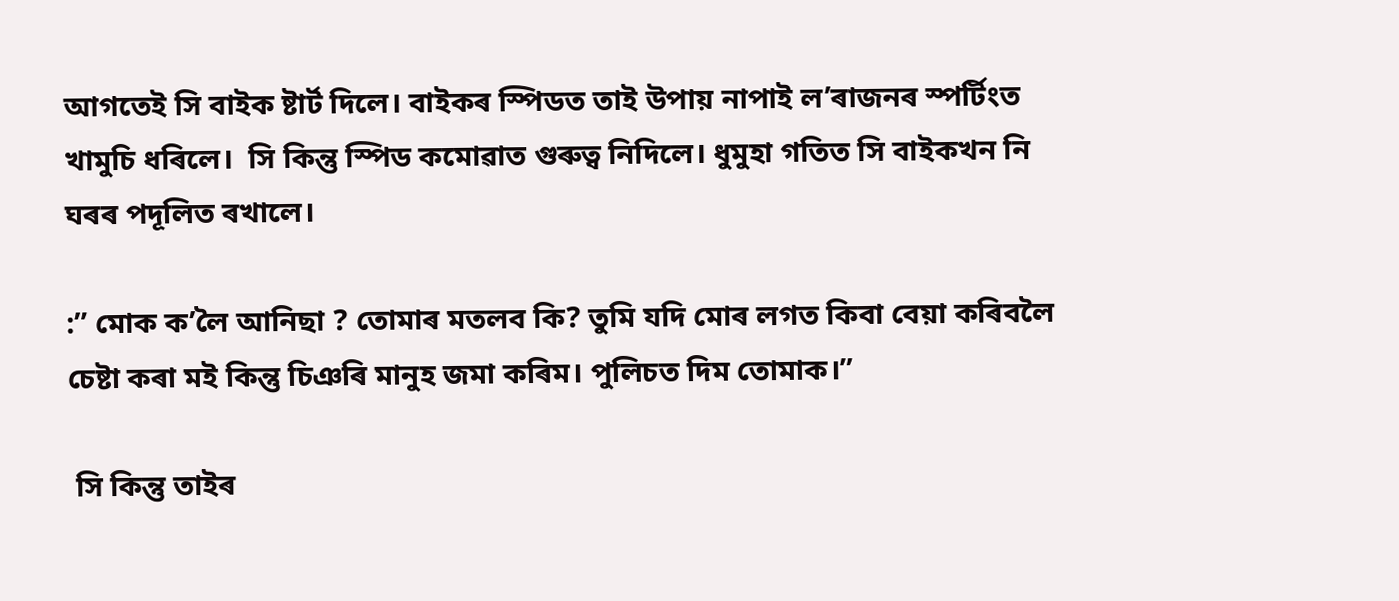আগতেই সি বাইক ষ্টাৰ্ট দিলে। বাইকৰ স্পিডত তাই উপায় নাপাই ল’ৰাজনৰ স্পৰ্টিংত খামুচি ধৰিলে।  সি কিন্তু স্পিড কমোৱাত গুৰুত্ব নিদিলে। ধুমুহা গতিত সি বাইকখন নি ঘৰৰ পদূলিত ৰখালে।

:” মোক ক’লৈ আনিছা ? তোমাৰ মতলব কি? তুমি যদি মোৰ লগত কিবা বেয়া কৰিবলৈ চেষ্টা কৰা মই কিন্তু চিঞৰি মানুহ জমা কৰিম। পুলিচত দিম তোমাক।”

 সি কিন্তু তাইৰ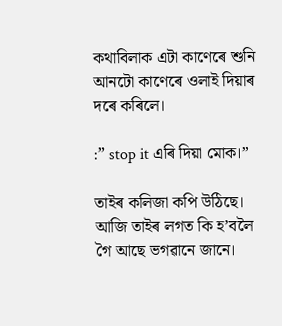কথাবিলাক এটা কাণেৰে শুনি আনটো কাণেৰে ওলাই দিয়াৰ দৰে কৰিলে।

:” stop it এৰি দিয়া মোক।”

তাইৰ কলিজা কপি উঠিছে। আজি তাইৰ লগত কি হ’বলৈ গৈ আছে ভগৱানে জানে।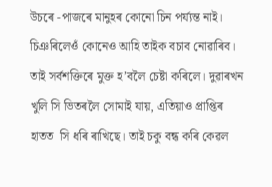উচৰে -পাজৰে মানুহৰ কোনো চিন পৰ্য্যন্ত নাই। চিঞৰিলেওঁ কোনেও আহি তাইক বচাব নোৱাৰিব। তাই সৰ্বশক্তিৰে মুক্ত হ’বলৈ চেষ্টা কৰিলে। দুৱাৰখন খুলি সি ভিতৰলৈ সোমাই যায়, এতিয়াও প্ৰাপ্তিৰ হাতত  সি ধৰি ৰাখিছে। তাই চকু বন্ধ কৰি কেৱল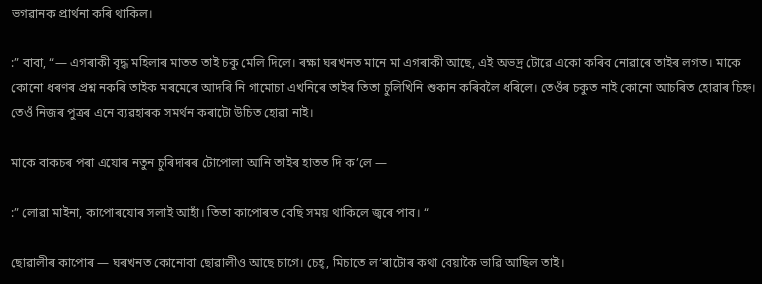ভগৱানক প্ৰাৰ্থনা কৰি থাকিল।

:” বাবা, “— এগৰাকী বৃদ্ধ মহিলাৰ মাতত তাই চকু মেলি দিলে। ৰক্ষা ঘৰখনত মানে মা এগৰাকী আছে, এই অভদ্ৰ টোৱে একো কৰিব নোৱাৰে তাইৰ লগত। মাকে কোনো ধৰণৰ প্ৰশ্ন নকৰি তাইক মৰমেৰে আদৰি নি গামোচা এখনিৰে তাইৰ তিতা চুলিখিনি শুকান কৰিবলৈ ধৰিলে। তেওঁৰ চকুত নাই কোনো আচৰিত হোৱাৰ চিহ্ন। তেওঁ নিজৰ পুত্ৰৰ এনে ব্যৱহাৰক সমৰ্থন কৰাটো উচিত হোৱা নাই।

মাকে বাকচৰ পৰা এযোৰ নতুন চুৰিদাৰৰ টোপোলা আনি তাইৰ হাতত দি ক’লে —

:” লোৱা মাইনা, কাপোৰযোৰ সলাই আহাঁ। তিতা কাপোৰত বেছি সময় থাকিলে জ্বৰে পাব। “

ছোৱালীৰ কাপোৰ — ঘৰখনত কোনোবা ছোৱালীও আছে চাগে। চেহ্, মিচাতে ল’ৰাটোৰ কথা বেয়াকৈ ভাৱি আছিল তাই।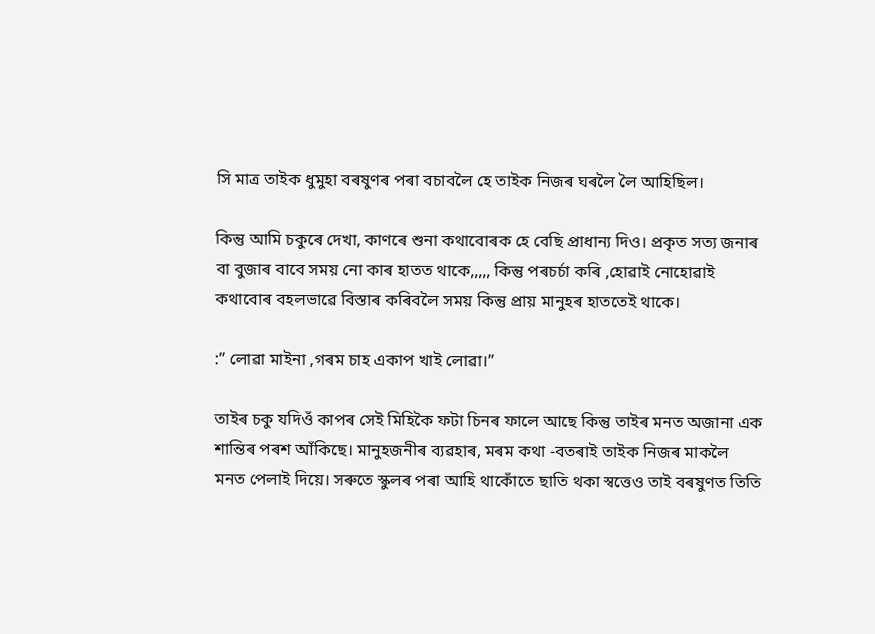সি মাত্ৰ তাইক ধুমুহা বৰষুণৰ পৰা বচাবলৈ হে তাইক নিজৰ ঘৰলৈ লৈ আহিছিল।

কিন্তু আমি চকুৰে দেখা, কাণৰে শুনা কথাবোৰক হে বেছি প্ৰাধান্য দিও। প্ৰকৃত সত্য জনাৰ বা বুজাৰ বাবে সময় নো কাৰ হাতত থাকে,,,,, কিন্তু পৰচৰ্চা কৰি ,হোৱাই নোহোৱাই কথাবোৰ বহলভাৱে বিস্তাৰ কৰিবলৈ সময় কিন্তু প্ৰায় মানুহৰ হাততেই থাকে।

:” লোৱা মাইনা ,গৰম চাহ একাপ খাই লোৱা।”

তাইৰ চকু যদিওঁ কাপৰ সেই মিহিকৈ ফটা চিনৰ ফালে আছে কিন্তু তাইৰ মনত অজানা এক শান্তিৰ পৰশ আঁকিছে। মানুহজনীৰ ব্যৱহাৰ, মৰম কথা -বতৰাই তাইক নিজৰ মাকলৈ মনত পেলাই দিয়ে। সৰুতে স্কুলৰ পৰা আহি থাকোঁতে ছাতি থকা স্বত্তেও তাই বৰষুণত তিতি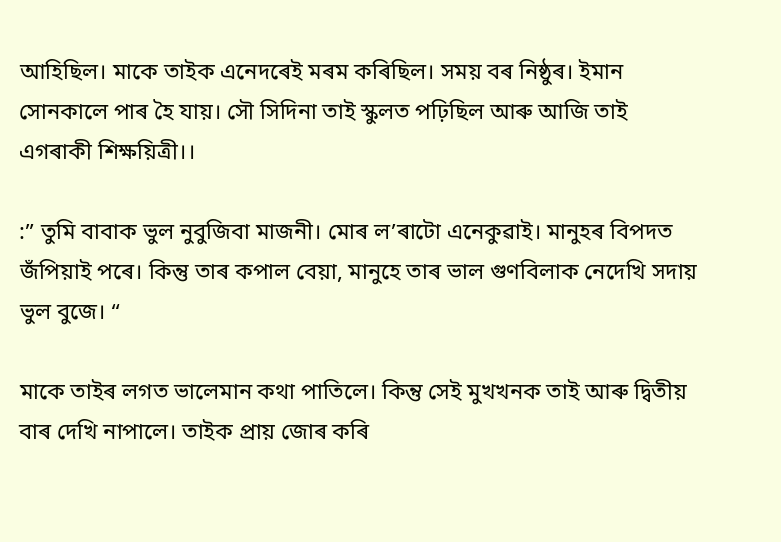আহিছিল। মাকে তাইক এনেদৰেই মৰম কৰিছিল। সময় বৰ নিষ্ঠুৰ। ইমান সোনকালে পাৰ হৈ যায়। সৌ সিদিনা তাই স্কুলত পঢ়িছিল আৰু আজি তাই এগৰাকী শিক্ষয়িত্ৰী।।

:” তুমি বাবাক ভুল নুবুজিবা মাজনী। মোৰ ল’ৰাটো এনেকুৱাই। মানুহৰ বিপদত জঁপিয়াই পৰে। কিন্তু তাৰ কপাল বেয়া, মানুহে তাৰ ভাল গুণবিলাক নেদেখি সদায় ভুল বুজে। “

মাকে তাইৰ লগত ভালেমান কথা পাতিলে। কিন্তু সেই মুখখনক তাই আৰু দ্বিতীয় বাৰ দেখি নাপালে। তাইক প্ৰায় জোৰ কৰি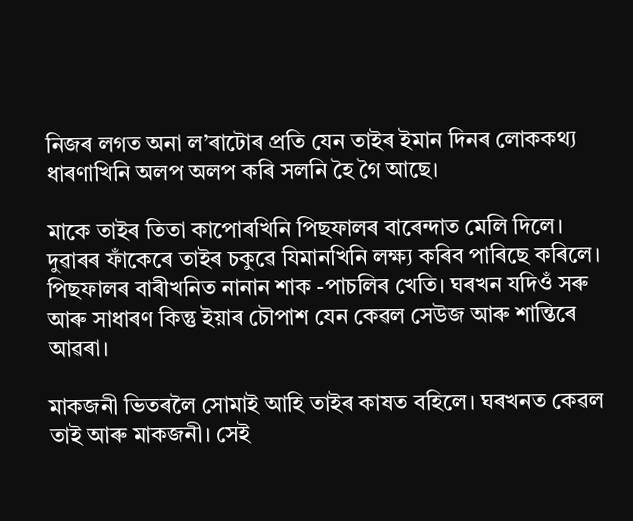নিজৰ লগত অনা ল’ৰাটোৰ প্ৰতি যেন তাইৰ ইমান দিনৰ লোককথ্য ধাৰণাখিনি অলপ অলপ কৰি সলনি হৈ গৈ আছে।

মাকে তাইৰ তিতা কাপোৰখিনি পিছফালৰ বাৰেন্দাত মেলি দিলে। দুৱাৰৰ ফাঁকেৰে তাইৰ চকুৱে যিমানখিনি লক্ষ্য কৰিব পাৰিছে কৰিলে। পিছফালৰ বাৰীখনিত নানান শাক -পাচলিৰ খেতি। ঘৰখন যদিওঁ সৰু আৰু সাধাৰণ কিন্তু ইয়াৰ চৌপাশ যেন কেৱল সেউজ আৰু শান্তিৰে আৱৰা।

মাকজনী ভিতৰলৈ সোমাই আহি তাইৰ কাষত বহিলে। ঘৰখনত কেৱল তাই আৰু মাকজনী। সেই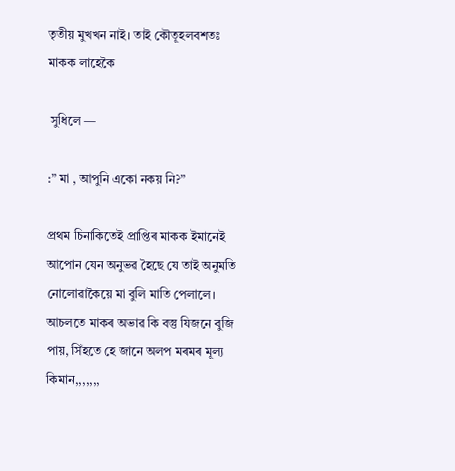তৃতীয় মুখখন নাই। তাই কৌতূহলবশতঃ মাকক লাহেকৈ

 সুধিলে —

:” মা , আপুনি একো নকয় নি?”

প্ৰথম চিনাকিতেই প্ৰাপ্তিৰ মাকক ইমানেই আপোন যেন অনুভৱ হৈছে যে তাই অনুমতি নোলোৱাকৈয়ে মা বুলি মাতি পেলালে। আচলতে মাকৰ অভাৱ কি বস্তু যিজনে বুজি পায়, সিঁহতে হে জানে অলপ মৰমৰ মূল্য কিমান,,,,,,,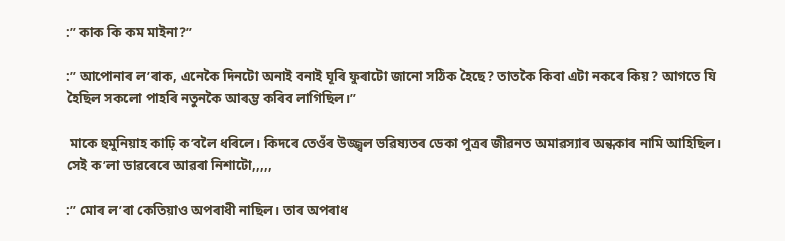:” কাক কি কম মাইনা?”

:” আপোনাৰ ল’ৰাক, এনেকৈ দিনটো অনাই বনাই ঘূৰি ফুৰাটো জানো সঠিক হৈছে? তাতকৈ কিবা এটা নকৰে কিয়? আগতে যি হৈছিল সকলো পাহৰি নতুনকৈ আৰম্ভ কৰিব লাগিছিল।”

 মাকে হুমুনিয়াহ কাঢ়ি ক’বলৈ ধৰিলে। কিদৰে তেওঁৰ উজ্জ্বল ভৱিষ্যতৰ ডেকা পুত্ৰৰ জীৱনত অমাৱস্যাৰ অন্ধকাৰ নামি আহিছিল। সেই ক’লা ডাৱৰেৰে আৱৰা নিশাটো,,,,,

:” মোৰ ল’ৰা কেতিয়াও অপৰাধী নাছিল। তাৰ অপৰাধ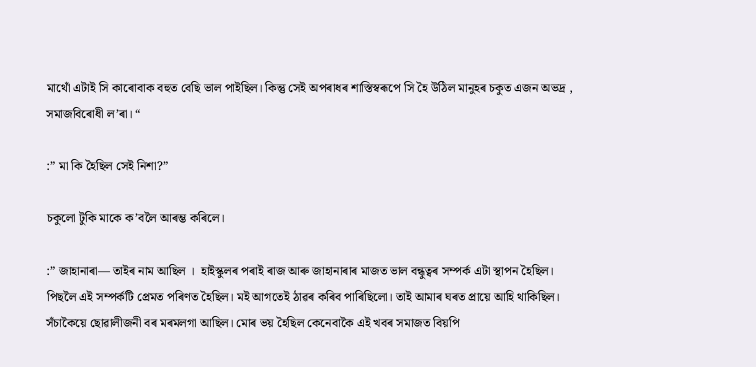মাথোঁ এটাই সি কাৰোবাক বহুত বেছি ভাল পাইছিল। কিন্তু সেই অপৰাধৰ শাস্তিস্বৰূপে সি হৈ উঠিল মানুহৰ চকুত এজন অভদ্ৰ , সমাজবিৰোধী ল’ৰা। “

:” মা কি হৈছিল সেই নিশা?”

চকুলো টুকি মাকে ক’বলৈ আৰম্ভ কৰিলে।

:” জাহানাৰা— তাইৰ নাম আছিল ।  হাইস্কুলৰ পৰাই ৰাজ আৰু জাহানাৰাৰ মাজত ভাল বন্ধুত্বৰ সম্পৰ্ক এটা স্থাপন হৈছিল। পিছলৈ এই সম্পৰ্কটি প্রেমত পৰিণত হৈছিল। মই আগতেই ঠাৱৰ কৰিব পাৰিছিলো। তাই আমাৰ ঘৰত প্ৰায়ে আহি থাকিছিল। সঁচাকৈয়ে ছোৱালীজনী বৰ মৰমলগা আছিল। মোৰ ভয় হৈছিল কেনেবাকৈ এই খবৰ সমাজত বিয়পি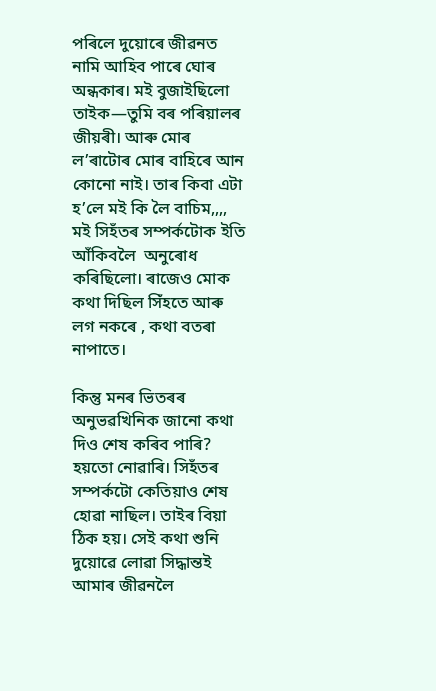পৰিলে দুয়োৰে জীৱনত নামি আহিব পাৰে ঘোৰ অন্ধকাৰ। মই বুজাইছিলো তাইক—তুমি বৰ পৰিয়ালৰ জীয়ৰী। আৰু মোৰ ল’ৰাটোৰ মোৰ বাহিৰে আন কোনো নাই। তাৰ কিবা এটা হ’লে মই কি লৈ বাচিম,,,, মই সিহঁতৰ সম্পৰ্কটোক ইতি আঁকিবলৈ  অনুৰোধ কৰিছিলো। ৰাজেও মোক কথা দিছিল সিঁহতে আৰু লগ নকৰে , কথা বতৰা নাপাতে।

কিন্তু মনৰ ভিতৰৰ অনুভৱখিনিক জানো কথা দিও শেষ কৰিব পাৰি? হয়তো নোৱাৰি। সিহঁতৰ সম্পৰ্কটো কেতিয়াও শেষ হোৱা নাছিল। তাইৰ বিয়া ঠিক হয়। সেই কথা শুনি দুয়োৱে লোৱা সিদ্ধান্তই আমাৰ জীৱনলৈ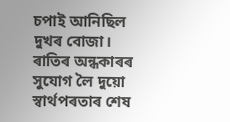চপাই আনিছিল দুখৰ বোজা। ৰাতিৰ অন্ধকাৰৰ সুযোগ লৈ দুয়ো স্বাৰ্থপৰতাৰ শেষ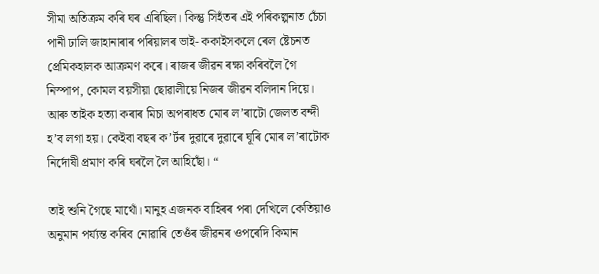সীমা অতিক্ৰম কৰি ঘৰ এৰিছিল। কিন্তু সিহঁতৰ এই পৰিকল্পনাত চেঁচা পানী ঢালি জাহানাৰাৰ পৰিয়ালৰ ভাই- ককাইসকলে ৰেল ষ্টেচনত প্ৰেমিকহালক আক্ৰমণ কৰে। ৰাজৰ জীৱন ৰক্ষা কৰিবলৈ গৈ নিস্পাপ, কোমল বয়সীয়া ছোৱালীয়ে নিজৰ জীৱন বলিদান দিয়ে। আৰু তাইক হত্যা কৰাৰ মিচা অপৰাধত মোৰ ল’ৰাটো জেলত বন্দী হ’ব লগা হয়। কেইবা বছৰ ক’ৰ্টৰ দুৱাৰে দুৱাৰে ঘূৰি মোৰ ল’ৰাটোক নিৰ্দোষী প্ৰমাণ কৰি ঘৰলৈ লৈ আহিছোঁ। “

তাই শুনি গৈছে মাথোঁ। মানুহ এজনক বাহিৰৰ পৰা দেখিলে কেতিয়াও অনুমান পৰ্য্যন্ত কৰিব নোৱাৰি তেওঁৰ জীৱনৰ ওপৰেদি কিমান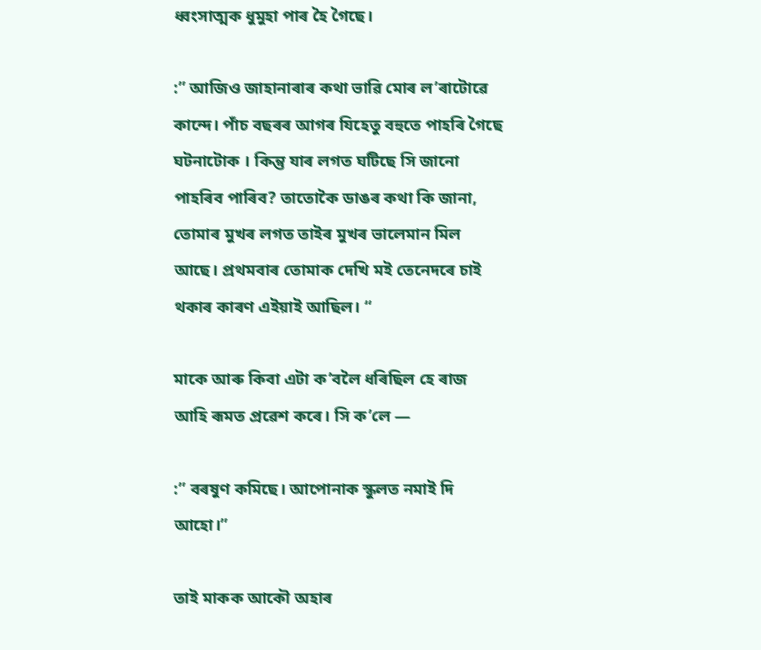ধ্বংসাত্মক ধুমুহা পাৰ হৈ গৈছে।

:” আজিও জাহানাৰাৰ কথা ভাৱি মোৰ ল’ৰাটোৱে কান্দে। পাঁচ বছৰৰ আগৰ যিহেতু বহুতে পাহৰি গৈছে ঘটনাটোক । কিন্তু যাৰ লগত ঘটিছে সি জানো পাহৰিব পাৰিব? তাতোকৈ ডাঙৰ কথা কি জানা, তোমাৰ মুখৰ লগত তাইৰ মুখৰ ভালেমান মিল আছে। প্ৰথমবাৰ তোমাক দেখি মই তেনেদৰে চাই থকাৰ কাৰণ এইয়াই আছিল। “

মাকে আৰু কিবা এটা ক’বলৈ ধৰিছিল হে ৰাজ আহি ৰূমত প্ৰৱেশ কৰে। সি ক’লে —

:” বৰষুণ কমিছে। আপোনাক স্কুলত নমাই দি আহো।”

তাই মাকক আকৌ অহাৰ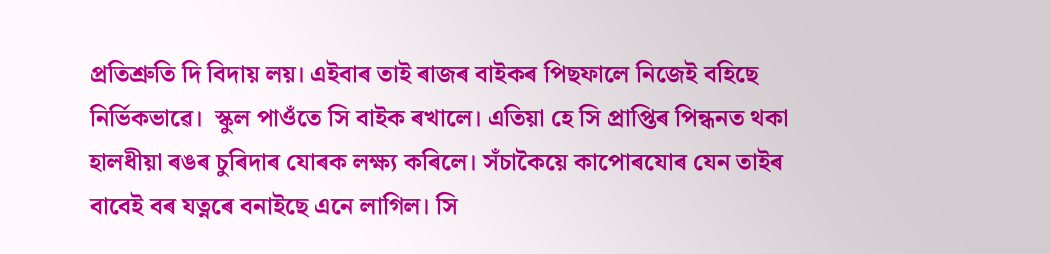প্ৰতিশ্ৰুতি দি বিদায় লয়। এইবাৰ তাই ৰাজৰ বাইকৰ পিছফালে নিজেই বহিছে নিৰ্ভিকভাৱে।  স্কুল পাওঁতে সি বাইক ৰখালে। এতিয়া হে সি প্ৰাপ্তিৰ পিন্ধনত থকা হালধীয়া ৰঙৰ চুৰিদাৰ যোৰক লক্ষ্য কৰিলে। সঁচাকৈয়ে কাপোৰযোৰ যেন তাইৰ বাবেই বৰ যত্নৰে বনাইছে এনে লাগিল। সি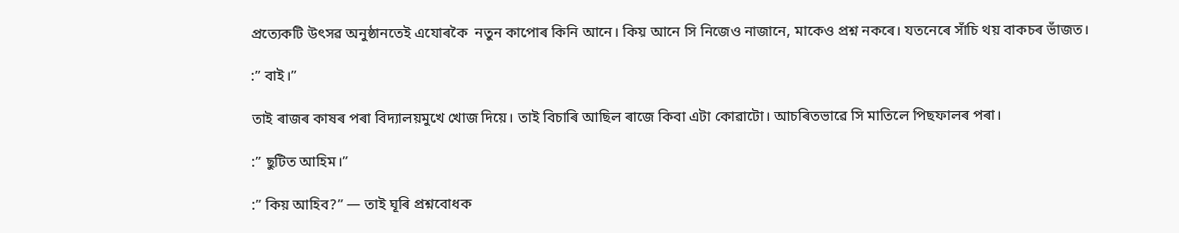প্ৰত্যেকটি উৎসৱ অনুষ্ঠানতেই এযোৰকৈ  নতুন কাপোৰ কিনি আনে। কিয় আনে সি নিজেও নাজানে, মাকেও প্ৰশ্ন নকৰে। যতনেৰে সাঁচি থয় বাকচৰ ভাঁজত।

:” বাই।”

তাই ৰাজৰ কাষৰ পৰা বিদ্যালয়মুখে খোজ দিয়ে। তাই বিচাৰি আছিল ৰাজে কিবা এটা কোৱাটো। আচৰিতভাৱে সি মাতিলে পিছফালৰ পৰা।

:” ছুটিত আহিম।”

:” কিয় আহিব?” — তাই ঘূৰি প্ৰশ্নবোধক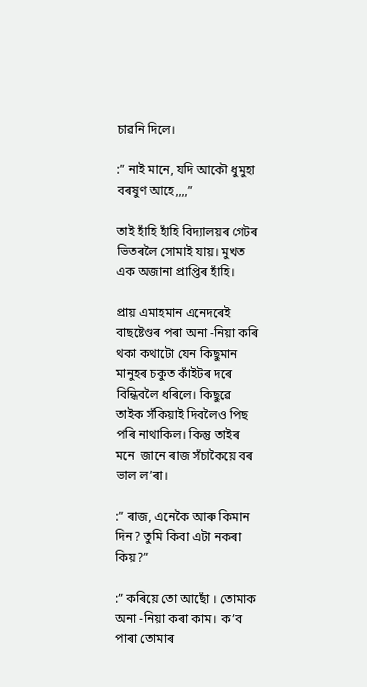চাৱনি দিলে।

:” নাই মানে, যদি আকৌ ধুমুহা বৰষুণ আহে,,,,”

তাই হাঁহি হাঁহি বিদ্যালয়ৰ গেটৰ ভিতৰলৈ সোমাই যায়। মুখত এক অজানা প্ৰাপ্তিৰ হাঁহি।

প্ৰায় এমাহমান এনেদৰেই বাছষ্টেণ্ডৰ পৰা অনা -নিয়া কৰি থকা কথাটো যেন কিছুমান মানুহৰ চকুত কাঁইটৰ দৰে বিন্ধিবলৈ ধৰিলে। কিছুৱে তাইক সঁকিয়াই দিবলৈও পিছ পৰি নাথাকিল। কিন্তু তাইৰ মনে  জানে ৰাজ সঁচাকৈয়ে বৰ ভাল ল’ৰা।

:” ৰাজ, এনেকৈ আৰু কিমান দিন? তুমি কিবা এটা নকৰা কিয়?”

:” কৰিয়ে তো আছোঁ । তোমাক অনা -নিয়া কৰা কাম। ক’ব পাৰা তোমাৰ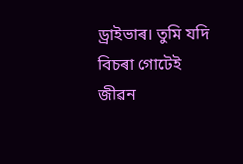ড্ৰাইভাৰ। তুমি যদি বিচৰা গোটেই জীৱন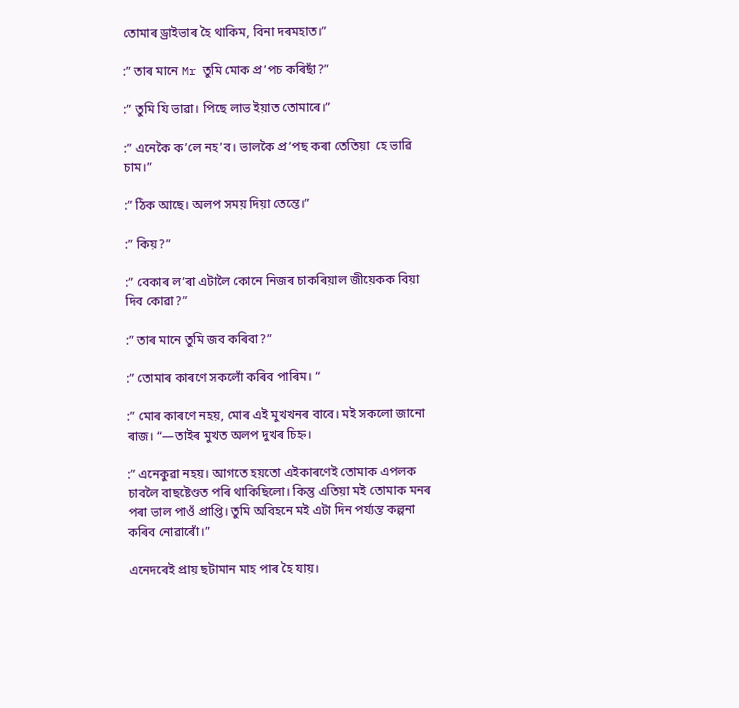তোমাৰ ড্ৰাইভাৰ হৈ থাকিম, বিনা দৰমহাত।”

:” তাৰ মানে Mr তুমি মোক প্ৰ’পচ কৰিছাঁ?”

:” তুমি যি ভাৱা। পিছে লাভ ইয়াত তোমাৰে।”

:” এনেকৈ ক’লে নহ’ব। ভালকৈ প্ৰ’পছ কৰা তেতিয়া  হে ভাৱি চাম।”

:” ঠিক আছে। অলপ সময় দিয়া তেন্তে।”

:” কিয়?”

:” বেকাৰ ল’ৰা এটালৈ কোনে নিজৰ চাকৰিয়াল জীয়েকক বিয়া দিব কোৱা?”

:” তাৰ মানে তুমি জব কৰিবা?”

:” তোমাৰ কাৰণে সকলোঁ কৰিব পাৰিম। “

:” মোৰ কাৰণে নহয়, মোৰ এই মুখখনৰ বাবে। মই সকলো জানো ৰাজ। “—তাইৰ মুখত অলপ দুখৰ চিহ্ন।

:” এনেকুৱা নহয়। আগতে হয়তো এইকাৰণেই তোমাক এপলক চাবলৈ বাছষ্টেণ্ডত পৰি থাকিছিলো। কিন্তু এতিয়া মই তোমাক মনৰ পৰা ভাল পাওঁ প্ৰাপ্তি। তুমি অবিহনে মই এটা দিন পৰ্য্যন্ত কল্পনা কৰিব নোৱাৰোঁ।”

এনেদৰেই প্ৰায় ছটামান মাহ পাৰ হৈ যায়।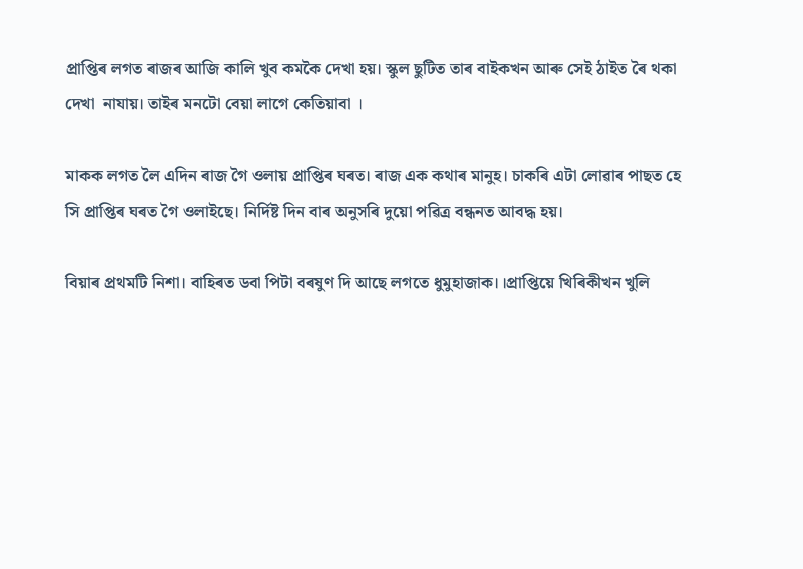প্ৰাপ্তিৰ লগত ৰাজৰ আজি কালি খুব কমকৈ দেখা হয়। স্কুল ছুটিত তাৰ বাইকখন আৰু সেই ঠাইত ৰৈ থকা দেখা  নাযায়। তাইৰ মনটো বেয়া লাগে কেতিয়াবা ।

মাকক লগত লৈ এদিন ৰাজ গৈ ওলায় প্ৰাপ্তিৰ ঘৰত। ৰাজ এক কথাৰ মানুহ। চাকৰি এটা লোৱাৰ পাছত হে সি প্ৰাপ্তিৰ ঘৰত গৈ ওলাইছে। নিৰ্দিষ্ট দিন বাৰ অনুসৰি দুয়ো পৱিত্ৰ বন্ধনত আবদ্ধ হয়।

বিয়াৰ প্ৰথমটি নিশা। বাহিৰত ডবা পিটা বৰষুণ দি আছে লগতে ধুমুহাজাক।।প্ৰাপ্তিয়ে খিৰিকীখন খুলি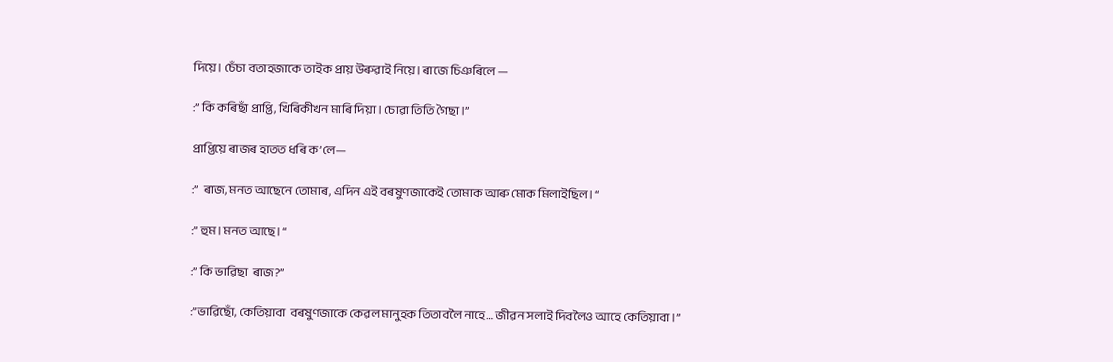দিয়ে। চেঁচা বতাহজাকে তাইক প্ৰায় উৰুৱাই নিয়ে। ৰাজে চিঞৰিলে —

:” কি কৰিছাঁ প্ৰাপ্তি, খিৰিকীখন মাৰি দিয়া। চোৱা তিতি গৈছা।”

প্ৰাপ্তিয়ে ৰাজৰ হাতত ধৰি ক’লে—

:”  ৰাজ, মনত আছেনে তোমাৰ, এদিন এই বৰষুণজাকেই তোমাক আৰু মোক মিলাইছিল। “

:” হুম। মনত আছে। “

:” কি ভাৱিছা  ৰাজ?”

:”ভাৱিছোঁ, কেতিয়াবা  বৰষুণজাকে কেৱল মানুহক তিতাবলৈ নাহে… জীৱন সলাই দিবলৈও আহে কেতিয়াবা।”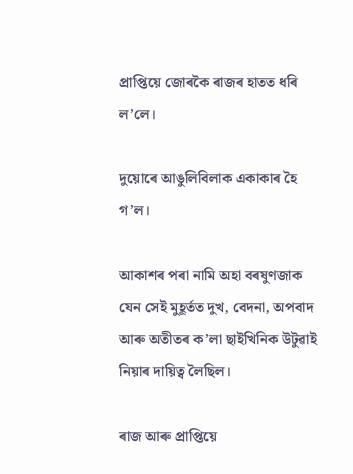প্ৰাপ্তিয়ে জোৰকৈ ৰাজৰ হাতত ধৰি ল’লে।

দুয়োৰে আঙুলিবিলাক একাকাৰ হৈ গ’ল।

আকাশৰ পৰা নামি অহা বৰষুণজাক যেন সেই মুহূৰ্তত দুখ, বেদনা, অপবাদ আৰু অতীতৰ ক’লা ছাইখিনিক উটুৱাই নিয়াৰ দায়িত্ব লৈছিল।

ৰাজ আৰু প্ৰাপ্তিয়ে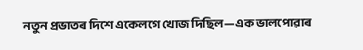নতুন প্ৰভাতৰ দিশে একেলগে খোজ দিছিল—এক ভালপোৱাৰ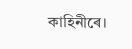কাহিনীৰে।